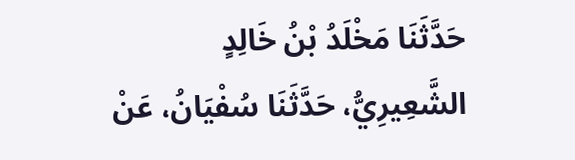حَدَّثَنَا مَخْلَدُ بْنُ خَالِدٍ الشَّعِيرِيُّ، حَدَّثَنَا سُفْيَانُ، عَنْ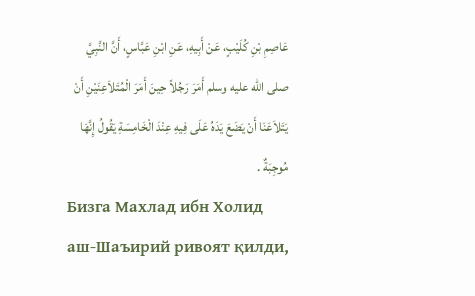عَاصِمِ بْنِ كُلَيْبٍ، عَنْ أَبِيهِ، عَنِ ابْنِ عَبَّاسٍ، أَنَّ النَّبِيَّ صلى الله عليه وسلم أَمَرَ رَجُلاً حِينَ أَمَرَ الْمُتَلاَعِنَيْنِ أَنْ يَتَلاَعَنَا أَنْ يَضَعَ يَدَهُ عَلَى فِيهِ عِنْدَ الْخَامِسَةِ يَقُولُ إِنَّهَا مُوجِبَةٌ .
Бизга Махлад ибн Холид аш-Шаъирий ривоят қилди,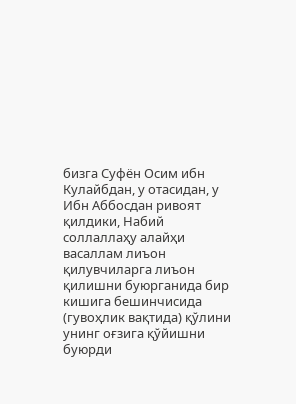бизга Суфён Осим ибн Кулайбдан, у отасидан, у Ибн Аббосдан ривоят қилдики, Набий соллаллаҳу алайҳи васаллам лиъон қилувчиларга лиъон қилишни буюрганида бир кишига бешинчисида (гувоҳлик вақтида) қўлини унинг оғзига қўйишни буюрди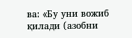ва: «Бу уни вожиб қилади (азобни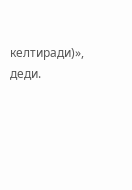келтиради)», деди.